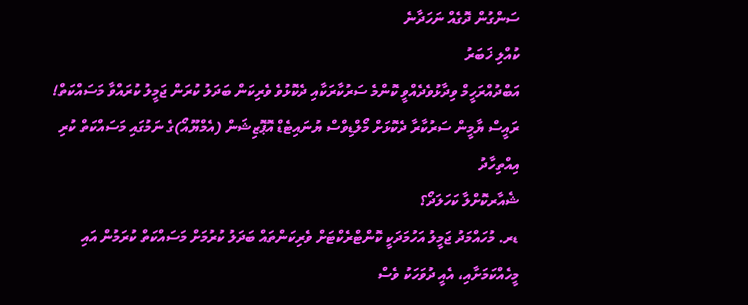ސަންގުން ދޮގެއް ނަހަދާނެ
ކުއްލި ޚަބަރު
އަބްދުއްރަހީމް ވިދާޅުވެދެއްވީ ކޮންމެ ސަރުކާރަކާއި ދެކޮޅުވެ ވެރިކަން ބަދަލު ކުރަން ޖަމީލު ކުރައްވާ މަސައްކަތް!
ރައީސް ޔާމީން ސަރުކާރާ ދެކޮޅަށް މޯލްޑިވްސް ޔުނައިޓެޑް އޮޕޮޒިޝަން (އެމްޔޫއޯ)ގެ ނަމުގައި މަސައްކަތް ކުރި އިއްތިހާދު
ޝެއާރކޮށްލާ ކަހަލަދޯ؟
ޑރ. މުހައްމަދު ޖަމީލު އަހުމަދަކީ ކޮންޓްރެކްޓަށް ވެރިކަންތައް ބަދަލު ކުރުމަށް މަސައްކަތް ކުރަމުން އައި މީހެއްކަމަށާއި، އެއީ ދުވަހަކު ވެސް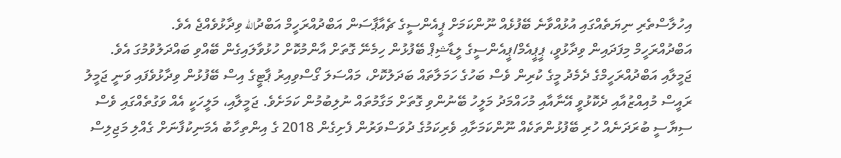އިހުލާސްތެރި ނިޔަތެއްގައި އުޅުއްވާނެ ބޭފުޅެއް ނޫންކަމަށް ޕީއެންސީގެ ޗެއާޕާސަން އަބްދުއްރަހީމް އަބްދުالله ވިދާޅުވެއްޖެ އެވެ.
އަބްދުއްރަހީމް މިފަދައިން ވިދާޅުވީ، ޕީޕީއެމް/ޕީއެންސީގެ ލީޑާޝިޕް ބޭފުޅުން ހިމެނޭ ގޮތަށް އާންމުކޮށް ހުޅުވާލައިގެން ބޭއްވި ބައްދަލުވުމުގަ އެވެ.
ޖަމީލާއި އަބްދުއްރަހީމްގެ ދެމެދު މީގެ ކުރިން ވެސް ބަހުގެ ހަމަލާތައް ބަދަލުކޮށް، މައްސަލަ ގޯސްވިއިރު ޕާޓީގެ އިސް ބޭފުޅުން ވިދާޅުވެފައި ވަނީ ޖަމީލު ރައީސް މުއިއްޒުއާއި ދެކޮޅުވީ އޭނާއާއި މުހައްމަދު މަލީހު ބޭނުންވި ގޮތަށް މަގާމުތައް ނުލިބުމުން ކަމަށެވެ. ޖަމީލާއި، މަލީހަކީ އެއް ވަގުތެއްގައި ވެސް ސިޔާސީ ބުރަދަނެއް ހުރި ބޭފުޅުންތަކެއް ނޫންކަމަށާއި ވެރިކަމުގެ ދުވަސްވަރުން ފެށިގެން 2018 ގެ އިންތިހާބު އެމަނިކުފާނަށް ގެއްލި މަޖިލިސް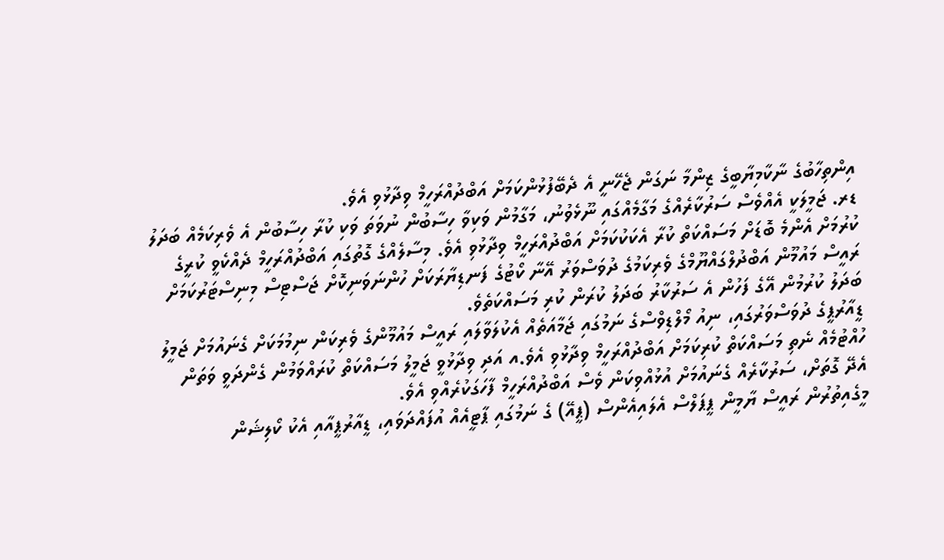އިންތިހާބުގެ ނާކާމިޔާބީގެ ޒިންމާ ނަގަން ޖެހޭނީ އެ ދެބޭފުޅުންކަމަށް އަބްދުއްރަހީމް ވިދާޅުވި އެވެ.
ޑރ. ޖަމީލަކީ އެއްވެސް ސަރުކާރެއްގެ މަގާމެއްގައި ނޫޅެވުނު، މަގާމުން ވަކިވާ ހިސާބުން ނުވަތަ ވަކި ކުރާ ހިސާބުން އެ ވެރިކަމެއް ބަދަލު ކުރުމަށް އެންމެ ބޮޑަށް މަސައްކަތް ކުރާ އެކަކުކަމަށް އަބްދުއްރަހީމް ވިދާޅުވި އެވެ. މިސާލެއްގެ ގޮތުގައި އަބްދުއްރަހީމް ދެއްކެވީ ކުރީގެ ރައީސް މައުމޫން އަބްދުލްގައްޔޫމްގެ ވެރިކަމުގެ ދުވަސްވަރު އޭނާ ކޯޓުގެ ފަނޑިޔާރަކަށް ހުންނަވަނިކޮށް ޖަސްޓިސް މިނިސްޓަރުކަމަށް ބަދަލު ކުރުމުން އޭގެ ފަހުން އެ ސަރުކާރު ބަދަލު ކުރަން ކުރި މަސައްކަތެވެ.
ޑީއާރުޕީގެ ދުވަސްވަރުގައި، ނިއު މޯލްޑިވްސްގެ ނަމުގައި ޖަމާއަތެއް އެކުލަވާލައި ރައީސް މައުމޫންގެ ވެރިކަން ނިމުމަކަށް ގެނައުމަށް ޖަމީލު ހުއްޓުމެއް ނެތި މަސައްކަތް ކުރިކަމަށް އަބްދުއްރަހީމް ވިދާޅުވި އެވެ.އ އަދި ވިދާޅުވީ ޖަމީލު މަސައްކަތް ކުރައްވަމުން ގެންދަވީ ވަތަން އެދޭ ގޮތަށް، ސަރުކާރެއް ގެނައުމަށް އުޅުއްވިކަން ވެސް އަބްދުއްރަހީމް ފާހަގަކުރެއްވި އެވެ.
މީގެއިތުރުން ރައީސް ޔާމީން ޕީޕަލްސް އެލައިއެންސް (ޕީއޭ) ގެ ނަމުގައި ޕާޓީއެއް އުފައްދަވައި، ޑީއާރުޕީއާއި އެކު ކޯލިޝަން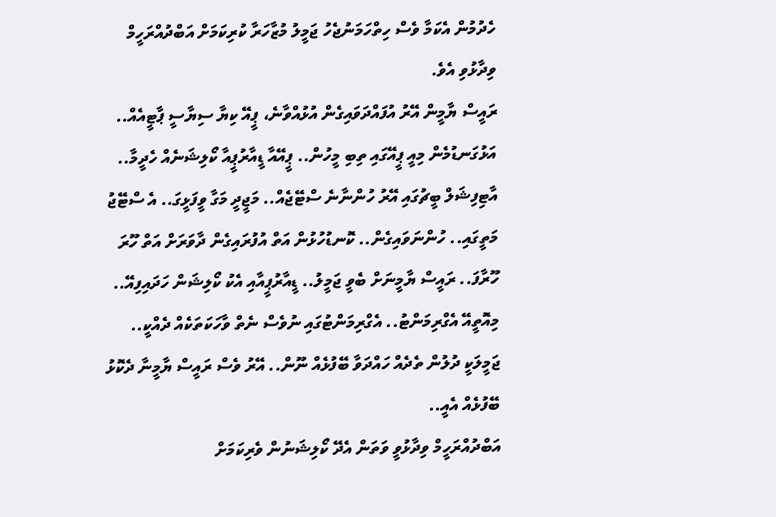ހެދުމުން އެކަމާ ވެސް ހިތްހަމަނުޖެހު ޖަމީލު މުޒާހަރާ ކުރިކަމަށް އަބްދުއްރަހީމް ވިދާޅުވި އެވެ.
ރައީސް ޔާމީން އޭރު އުފައްދަވައިގެން އުޅުއްވާނެ، ޕީއޭ ކިޔާ ސިޔާސީ ޕާޓީއެއް.. އަޅުގަނޑުމެން މިއީ ޕީއޭގައި ތިބި މީހުން.. ޕީއޭއާ ޑީއާރުޕީއާ ކޯލިޝަނެއް ހެދީމާ.. އާޓިފިޝަލް ބީޗުގައި އޭރު ހުންނާނެ ސްޓޭޖެއް.. މަޖީދީ މަގާ ވީފަޅީގަ.. އެ ސްޓޭޖު މަތީގައި.. ހުންނަވައިގެން.. ކޮނޑުހުޅުން އަތް އުފުރައިގެން ދާވަރަށް އަތް ހޫރަ ހޫރާފަ.. ރައީސް ޔާމީނަށް ބެވީ ޖަމީލު.. ޑީއާރުޕީއާއި އެކު ކޯލިޝަން ހަދައިފިއޭ.. މިއޮތީއޭ އެގްރިމަންޓު.. އެގްރިމަންޓުގައި ނުވެސް ނެތް ވާހަކަތަކެއް ދެއްކީ.. ޖަމީލަކީ ދުލުން ތެދެއް ހައްދަވާ ބޭފުޅެއް ނޫން.. އޭރު ވެސް ރައީސް ޔާމީނާ ދެކޮޅު ބޭފުޅެއް އެއީ..
އަބްދުއްރަހީމް ވިދާޅުވީ ވަތަން އެދޭ ކޯލިޝަނުން ވެރިކަމަށް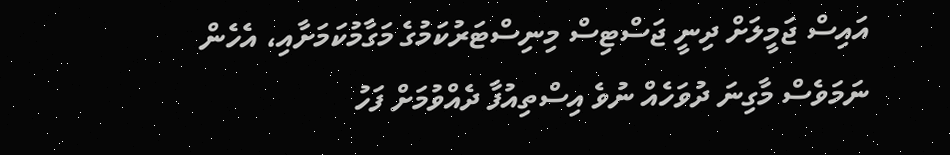އައިސް ޖަމީލަށް ދިނީ ޖަސްޓިސް މިނިސްޓަރުކަމުގެ މަގާމުކަމަށާއި، އެހެން ނަމަވެސް މާގިނަ ދުވަހެއް ނުވެ އިސްތިއުފާ ދެއްވުމަށް ފަހު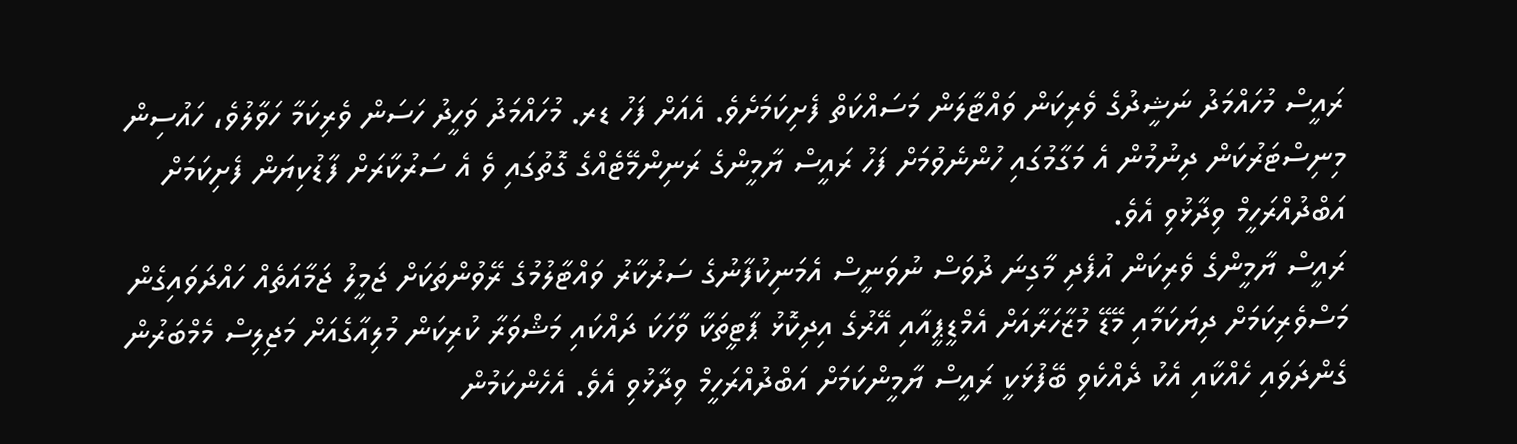ރައީސް މުހައްމަދު ނަޝީދުގެ ވެރިކަން ވައްޓާލަން މަސައްކަތް ފެށިކަމަށެވެ. އެއަށް ފަހު ޑރ. މުހައްމަދު ވަހީދު ހަސަން ވެރިކަމާ ހަވާލުވެ، ހައުސިން މިނިސްޓަރުކަން ދިނުމުން އެ މަގާމުގައި ހުންނެވުމަށް ފަހު ރައީސް ޔާމީންގެ ރަނިންމޭޓެއްގެ ގޮތުގައި ވެ އެ ސަރުކާރަށް ފާޑުކިޔަން ފެށިކަމަށް އަބްދުއްރަހީމް ވިދާޅުވި އެވެ.
ރައީސް ޔާމީންގެ ވެރިކަން އުފެދި މާގިނަ ދުވަސް ނުވަނީސް އެމަނިކުފާނުގެ ސަރުކާރު ވައްޓާލުމުގެ ރޭވުންތަކަށް ޖަމީލު ޖަމާއަތެއް ހައްދަވައިގެން މަސްވެރިކަމަށް ދިޔަކަމާއި މޭޑޭ މުޒާހަރާއަށް އެމްޑީޕީއާއި އޭރުގެ އިދިކޮޅު ޕާޓީތަކާ ވާހަކަ ދައްކައި މަޝްވަރާ ކުރިކަން މުލިއާގެއަށް މަޖިލިސް މެމްބަރުން ގެންދަވައި ހެއްކާއި އެކު ދެއްކެވި ބޭފުޅަކީ ރައީސް ޔާމީންކަމަށް އަބްދުއްރަހީމް ވިދާޅުވި އެވެ. އެހެންކަމުން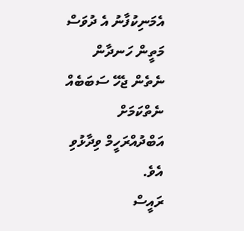އެމަނިކުފާނު އެ ދުވަސް މަތީން ހަނދާން ނެތެން ޖެހޭ ސަބަބެއް ނެތްކަމަށް އަބްދުއްރަހީމް ވިދާޅުވި އެވެ.
ރައީސް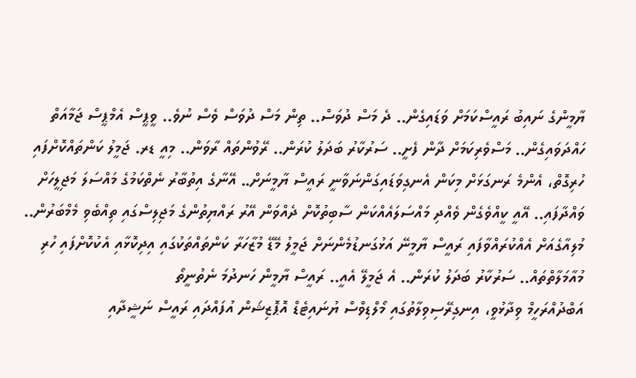ޔާމީންގެ ނައިބު ރައީސްކަމަށް ވަޑައިގެން.. ދެ މަސް ދުވަސް.. ތިން މަސް ދުވަސް ވެސް ނުވެ.. ވީޕީސް އެމްޕީސް ޖަމާއަތް ހައްދަވައިގެން.. މަސްވެރިކަމަށް ދާން ފެށީ.. ސަރުކާރު ބަދަލު ކުރަން.. ރޭވުންތައް ރާވަން.. މިއީ ޑރ. ޖަމީލު ކަންތައްކޮށްފައި ހުރިގޮތް، އެންމެ ރަނގަޅަށް މިކަން އެނގިވަޑައިގަންނަވާނީ ރައީސް ޔާމީނަށް.. އޭނާގެ އިތުބާރު ނެތްކަމުގެ މައްސަލަ މަޖިލީހަށް ވައްދާފައި.. އޭއީ ކީއްވެގެން ވެއްދި މައްސަލައެއްކަން ސާބިތުކޮށް ދެއްވަން އޭރު ރައްޔިތުންގެ މަޖިލިސްގައި ތިއްބެވި މެމްބަރުން.. މުލިއާގެއަށް އެއްކުރައްވާފައި ރައީސް ޔާމީނޭ އަޅުގަނޑުމެންނަށް ޖަމީލު މޭޑޭ މުޒާހަރާ ކަންތައްތަކުގައި އިދިކޮޅާއި އެކުކޮށްފައި ހުރި މުއާމަލާތްތައް.. ސަރުކާރު ބަދަލު ކުރަން.. އެ ޖަމީލޭ އެއީ.. ރައީސް ޔާމީން ހަނދުމަ ނެތުނީތޯ
އަބްދުއްރަހީމް ވިދާޅުވީ، އިނގިރޭސިވިލާތުގައި މޯލްޑިވްސް ޔުނައިޓެޑް އޮޕޮޒިޝަން އުފައްދައި ރައީސް ނަޝީދާއި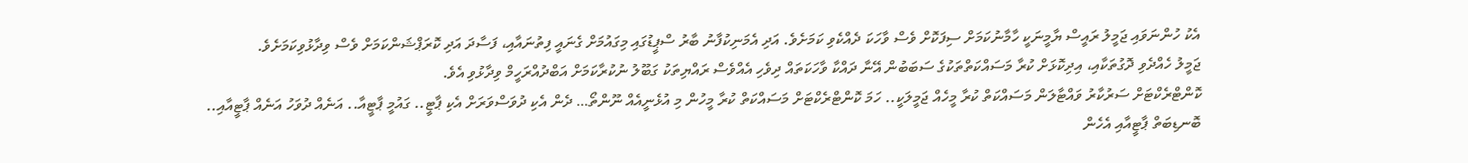އެކު ހުންނަވައި ޖަމީލު ރައީސް ޔާމީނަކީ ހާމާނުކަމަށް ސިފަކޮށް ވެސް ވާހަކަ ދެއްކެވި ކަމަށެވެ. އަދި އެމަނިކުފާނު ބާރު ސްޕީޑުގައި މިގައުމަށް ގެނައީ ފިތުނައާއި، ފަސާދަ އަދި ކޮރަޕްޝަންކަމަށް ވެސް ވިދާޅުވިކަމަށެވެ.
ޖަމީލު ހެއްދެވި ދޮގުތަކާއި، އިދިކޮޅަށް ކުރާ މަސައްކަތްތަކުގެ ސަބަބުން އޭނާ ދައްކާ ވާހަކަތައް ދިވެހި އެއްވެސް ރައްޔިތަކު ގަބޫލު ނުކުރާކަމަށް އަބްދުއްރަހީމް ވިދާޅުވި އެވެ.
ކޮންޓްރެކްޓަށް ސަރުކާރު ވައްޓާލަން މަސައްކަތް ކުރާ މީހެއް ޖަމީލަކީ.. ހަމަ ކޮންޓްރެކްޓަށް މަސައްކަތް ކުރާ މީހުން މި އުޅެނީއެއް ނޫންތޯ… ދެން އެކި ދުވަސްވަރަށް އެކި ޕާޓީ.. ގައުމީ ޕާޓީއާ.. އަނެއް ދުވަހު އަނެއް ޕާޓީއާއި.. ބޮނޑިބަތް ޕާޓީއާއި އެހެން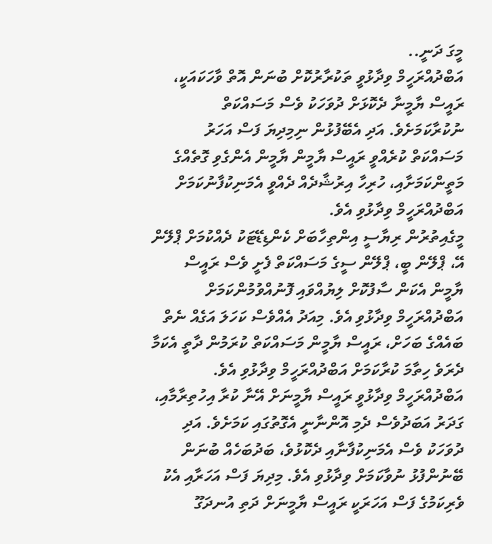މީގަ ދަނީ..
އަބްދުއްރަހީމް ވިދާޅުވީ ތަކުރާރުކޮށް ބުނަން އޮތް ވާހަކައަކީ، ރައީސް ޔާމީނާ ދެކޮޅަށް ދުވަހަކު ވެސް މަސައްކަތް ނުކުރާކަމަށެވެ. އަދި އެބޭފުޅުން ނިމިދިޔަ ފަސް އަހަރު މަސައްކަތް ކުރެއްވީ ރައީސް ޔާމީން ޔާމީން އެންގެވި ގޮތެއްގެ މަތީންކަމަށާއި، ހުރިހާ އިރުޝާދެއް ދެއްވީ އެމަނިކުފާނުކަމަށް އަބްދުއްރަހީމް ވިދާޅުވި އެވެ.
މީގެއިތުރުން ރިޔާސީ އިންތިހާބަށް ކެންޑިޑޭޓަކު ދެއްކުމަށް ޕްލޭން އޭ، ޕްލޭން ބީ، ޕްލޭން ސީގެ މަސައްކަތް ފެށީ ވެސް ރައީސް ޔާމީން އެކަން ސާފުކޮށް ލިޔުއްވައި ފޮނުއްވުމުންކަމަށް އަބްދުއްރަހީމް ވިދާޅުވި އެވެ. މިއަދު އެއްވެސް ކަހަލަ އަގެއް ނެތް ބައެއްގެ ބަހަށް، ރައީސް ޔާމީން މަސައްކަތް ކުރަމުން ދާތީ އެކަމާ ދެރަވެ ހިތާމަ ކުރާކަމަށް އަބްދުއްރަހީމް ވިދާޅުވި އެވެ.
އަބްދުއްރަހީމް ވިދާޅުވީ ރައީސް ޔާމީނަށް އޭނާ ކުރާ އިހުތިރާމާއި، ގަދަރު އަބަދުވެސް ދެމި އޮންނާނީ އެގޮތުގައި ކަމަށެވެ. އަދި ދުވަހަކު ވެސް އެމަނިކުފާނާއި ދެކޮޅުވެ، ބަދުބަހެއް ބުނަން ބޭނުންފުޅު ނުވާކަމަށް ވިދާޅުވި އެވެ. މިދިޔަ ފަސް އަހަރާއި އެކު ވެރިކަމުގެ ފަސް އަހަރަކީ ރައީސް ޔާމީނަށް ދަތި އުނދަގޫ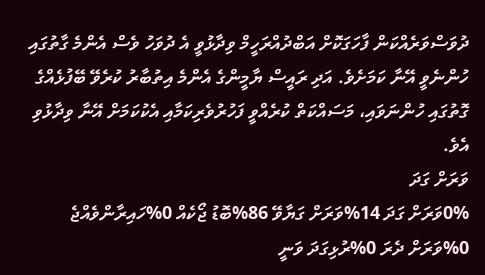ދުވަސްވަރެއްކަން ފާހަގަކޮށް އަބްދުއްރަހީމް ވިދާޅުވީ އެ ދުވަހު ވެސް އެންމެ ގާތުގައި ހުންނެވީ އޭނާ ކަމަށެވެ. އަދި ރައީސް ޔާމީންގެ އެންމެ އިތުބާރު ކުރެވޭ ބޭފުޅެއްގެ ގޮތުގައި ހުންނަވައި، މަސައްކަތް ކުރެއްވީ ފަހުރުވެރިކަމާއި އެކުކަމަށް އޭނާ ވިދާޅުވި އެވެ.
ވަރަށް ގަދަ
0%ވަރަށް ގަދަ 14%ވަރަށް ގަޔާވޭ 86%ބޮޑު ޖޯކެއް 0%ހައިރާންވެއްޖެ 0%ވަރަށް ދެރަ 0%ރުޅިގަދަ ވަނީ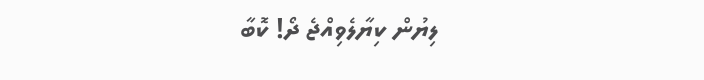ލިޔުން ކިޔާލެވިއްޖެ ދޯ! ކޮބާ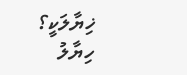ޚިޔާލަކީ؟
ހިޔާލު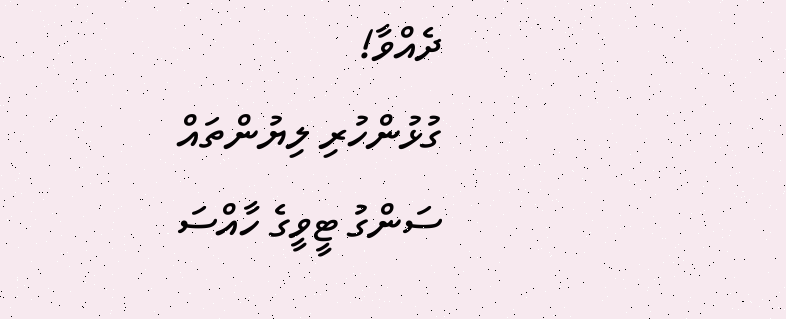ދެއްވާ!
ގުޅުންހުރި ލިޔުންތައް
ސަންގު ޓީވީގެ ހާއްސަ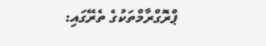ޕްރޮގްރާމްތަކުގެ ތެރޭގައި: